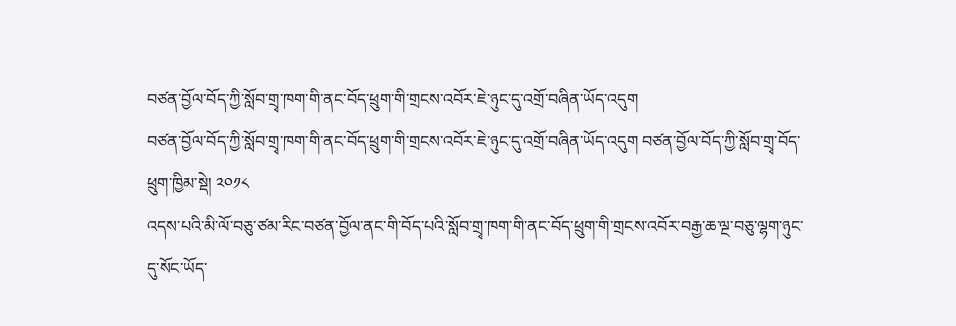བཙན་བྱོལ་བོད་ཀྱི་སློབ་གྲྭ་ཁག་གི་ནང་བོད་ཕྲུག་གི་གྲངས་འབོར་ཇེ་ཉུང་དུ་འགྲོ་བཞིན་ཡོད་འདུག
བཙན་བྱོལ་བོད་ཀྱི་སློབ་གྲྭ་ཁག་གི་ནང་བོད་ཕྲུག་གི་གྲངས་འབོར་ཇེ་ཉུང་དུ་འགྲོ་བཞིན་ཡོད་འདུག བཙན་བྱོལ་བོད་ཀྱི་སློབ་གྲྭ་བོད་ཕྲུག་ཁྱིམ་སྡེ། ༢༠༡༨
འདས་པའི་མི་ལོ་བཅུ་ཙམ་རིང་བཙན་བྱོལ་ནང་གི་བོད་པའི་སློབ་གྲྭ་ཁག་གི་ནང་བོད་ཕྲུག་གི་གྲངས་འབོར་བརྒྱ་ཆ་ལྔ་བཅུ་ལྷག་ཉུང་དུ་སོང་ཡོད་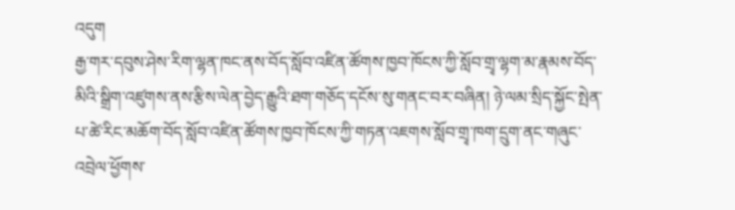འདུག
རྒྱ་གར་དབུས་ཤེས་རིག་ལྷན་ཁང་ནས་བོད་སློབ་འཛིན་ཚོགས་ཁྱབ་ཁོངས་ཀྱི་སློབ་གྲྭ་ལྷག་མ་རྣམས་བོད་མིའི་སྒྲིག་འཛུགས་ནས་རྩིས་ལེན་བྱེད་རྒྱུའི་ཐག་གཅོད་དངོས་སུ་གནང་བར་བཞིན། ཉེ་ལམ་སྲིད་སྐྱོང་སྤེན་པ་ཚེ་རིང་མཆོག་བོད་སློབ་འཛིན་ཚོགས་ཁྱབ་ཁོངས་ཀྱི་གཏན་འཇགས་སློབ་གྲྭ་ཁག་དྲུག་ནང་གཞུང་འབྲེལ་ཕྱོགས་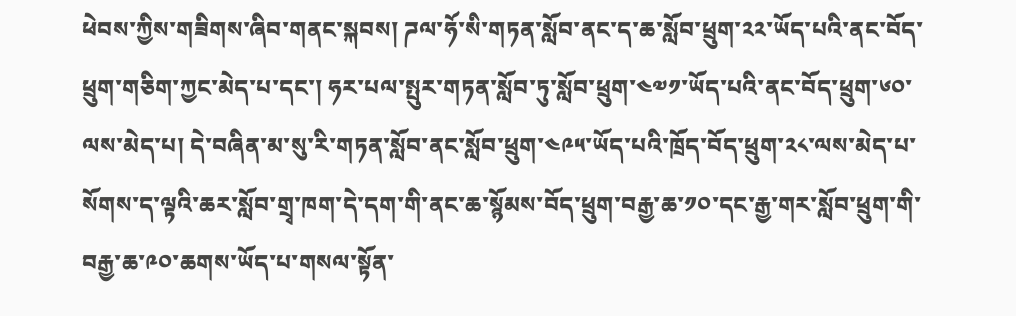ཕེབས་ཀྱིས་གཟིགས་ཞིབ་གནང་སྐབས། ཌལ་ཧོ་སི་གཏན་སློབ་ནང་ད་ཆ་སློབ་ཕྲུག་༢༢་ཡོད་པའི་ནང་བོད་ཕྲུག་གཅིག་ཀྱང་མེད་པ་དང་། ཧར་པལ་སྤུར་གཏན་སློབ་ཏུ་སློབ་ཕྲུག་༤༧༡་ཡོད་པའི་ནང་བོད་ཕྲུག་༦༠་ལས་མེད་པ། དེ་བཞིན་མ་སུ་རི་གཏན་སློབ་ནང་སློབ་ཕྲུག་༤༩༥་ཡོད་པའི་ཁྲོད་བོད་ཕྲུག་༢༨་ལས་མེད་པ་སོགས་ད་ལྟའི་ཆར་སློབ་གྲྭ་ཁག་དེ་དག་གི་ནང་ཆ་སྙོམས་བོད་ཕྲུག་བརྒྱ་ཆ་༡༠་དང་རྒྱ་གར་སློབ་ཕྲུག་གི་བརྒྱ་ཆ་༩༠་ཆགས་ཡོད་པ་གསལ་སྟོན་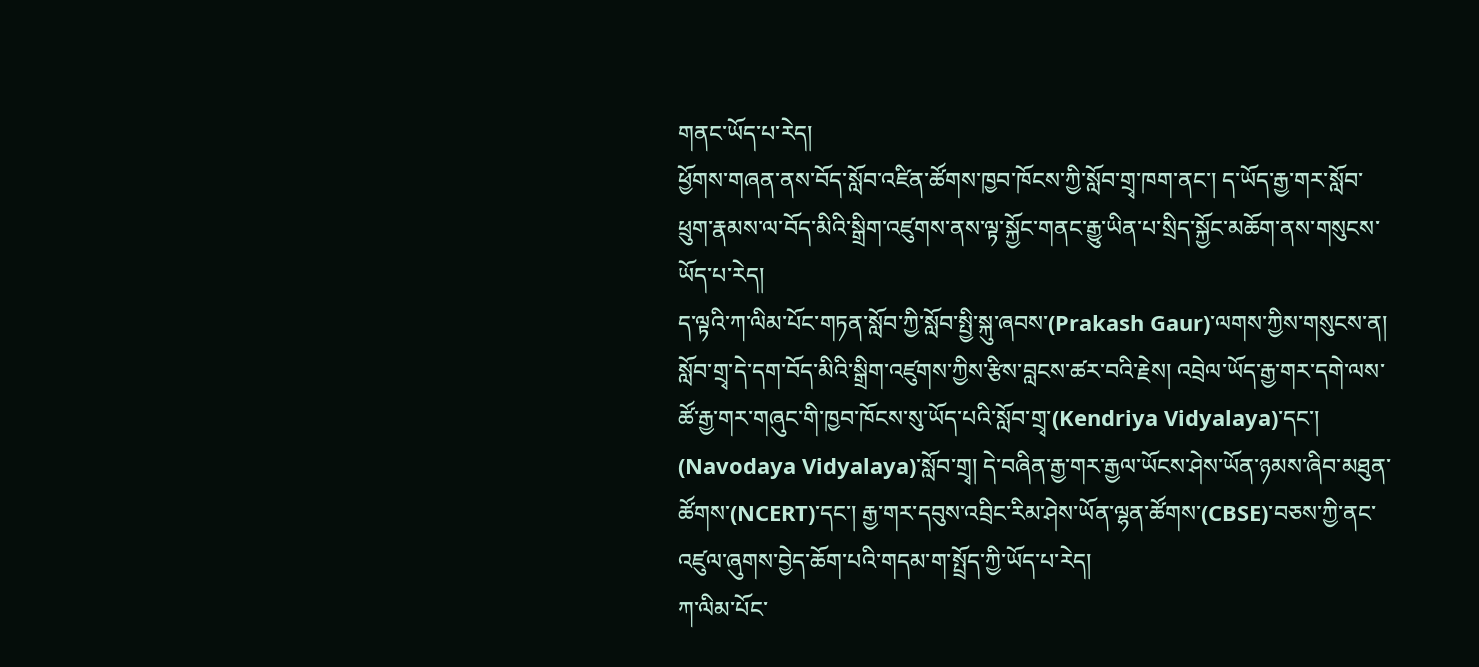གནང་ཡོད་པ་རེད།
ཕྱོགས་གཞན་ནས་བོད་སློབ་འཛིན་ཚོགས་ཁྱབ་ཁོངས་ཀྱི་སློབ་གྲྭ་ཁག་ནང་། ད་ཡོད་རྒྱ་གར་སློབ་ཕྲུག་རྣམས་ལ་བོད་མིའི་སྒྲིག་འཛུགས་ནས་ལྟ་སྐྱོང་གནང་རྒྱུ་ཡིན་པ་སྲིད་སྐྱོང་མཆོག་ནས་གསུངས་ཡོད་པ་རེད།
ད་ལྟའི་ཀ་ལིམ་པོང་གཏན་སློབ་ཀྱི་སློབ་སྤྱི་སྐུ་ཞབས་(Prakash Gaur)་ལགས་ཀྱིས་གསུངས་ན། སློབ་གྲྭ་དེ་དག་བོད་མིའི་སྒྲིག་འཛུགས་ཀྱིས་རྩིས་བླངས་ཚར་བའི་རྗེས། འབྲེལ་ཡོད་རྒྱ་གར་དགེ་ལས་ཚོ་རྒྱ་གར་གཞུང་གི་ཁྱབ་ཁོངས་སུ་ཡོད་པའི་སློབ་གྲྭ་(Kendriya Vidyalaya)་དང་། (Navodaya Vidyalaya)་སློབ་གྲྭ། དེ་བཞིན་རྒྱ་གར་རྒྱལ་ཡོངས་ཤེས་ཡོན་ཉམས་ཞིབ་མཐུན་ཚོགས་(NCERT)་དང་། རྒྱ་གར་དབུས་འབྲིང་རིམ་ཤེས་ཡོན་ལྷན་ཚོགས་(CBSE)་བཅས་ཀྱི་ནང་འཛུལ་ཞུགས་བྱེད་ཆོག་པའི་གདམ་ག་སྤྲོད་ཀྱི་ཡོད་པ་རེད།
ཀ་ལིམ་པོང་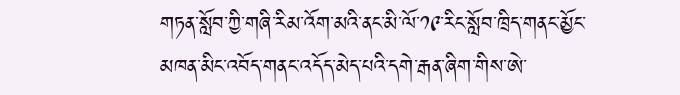གཏན་སློབ་ཀྱི་གཞི་རིམ་འོག་མའི་ནང་མི་ལོ་༡༩་རིང་སློབ་ཁྲིད་གནང་མྱོང་མཁན་མིང་འབོད་གནང་འདོད་མེད་པའི་དགེ་རྒན་ཞིག་གིས་ཨེ་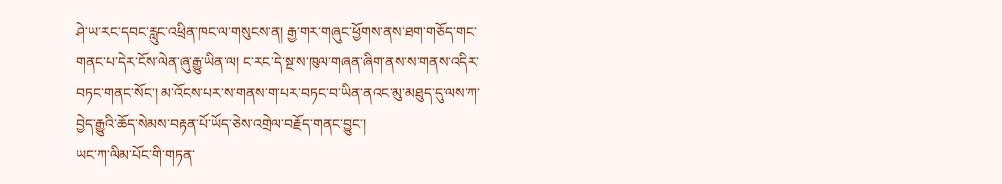ཤེ་ཡ་རང་དབང་རླུང་འཕྲིན་ཁང་ལ་གསུངས་ན། རྒྱ་གར་གཞུང་ཕྱོགས་ནས་ཐག་གཅོད་གང་གནང་པ་དེར་ངོས་ལེན་ཞུ་རྒྱུ་ཡིན་ལ། ང་རང་དེ་སྔ་ས་ཁུལ་གཞན་ཞིག་ནས་ས་གནས་འདིར་བཏང་གནང་སོང་། མ་འོངས་པར་ས་གནས་ག་པར་བཏང་བ་ཡིན་ནའང་མུ་མཐུད་དུ་ལས་ཀ་བྱེད་རྒྱུའི་ཆོད་སེམས་བརྟན་པོ་ཡོད་ཅེས་འགྲེལ་བརྗོད་གནང་བྱུང་།
ཡང་ཀ་ལིམ་པོང་གི་གཏན་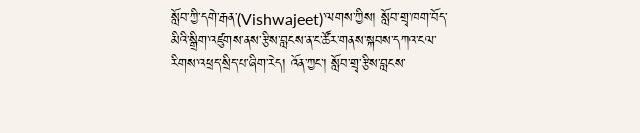སློབ་ཀྱི་དགེ་རྒན་(Vishwajeet)་ལགས་ཀྱིས། སློབ་གྲྭ་ཁག་བོད་མིའི་སྒྲིག་འཛུགས་ནས་རྩིས་བླངས་ན་ང་ཚོར་གནས་སྐབས་དཀའ་ངལ་རིགས་འཕྲད་སྲིད་པ་ཞིག་རེད། འོན་ཀྱང་། སློབ་གྲྭ་རྩིས་བླངས་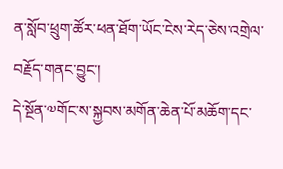ན་སློབ་ཕྲུག་ཚོར་ཕན་ཐོག་ཡོང་ངེས་རེད་ཅེས་འགྲེལ་བརྗོད་གནང་བྱུང་།
དེ་སྔོན་༧གོང་ས་སྐྱབས་མགོན་ཆེན་པོ་མཆོག་དང་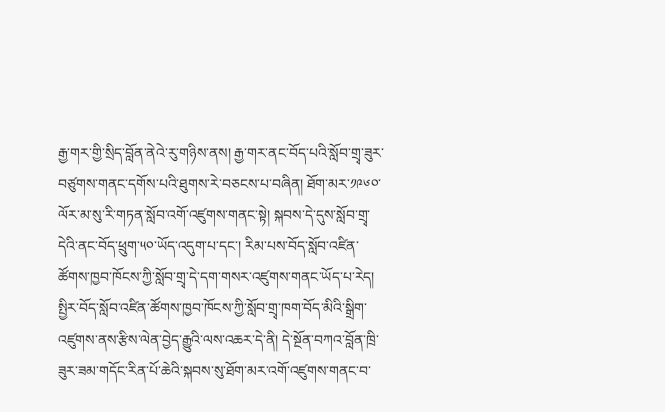རྒྱ་གར་གྱི་སྲིད་བློན་ནེའེ་རུ་གཉིས་ནས། རྒྱ་གར་ནང་བོད་པའི་སློབ་གྲྭ་ཟུར་བཙུགས་གནང་དགོས་པའི་ཐུགས་རེ་བཅངས་པ་བཞིན། ཐོག་མར་༡༩༦༠་ལོར་མ་སུ་རི་གཏན་སློབ་འགོ་འཛུགས་གནང་སྟེ། སྐབས་དེ་དུས་སློབ་གྲྭ་དེའི་ནང་བོད་ཕྲུག་༥༠་ཡོད་འདུག་པ་དང་། རིམ་པས་བོད་སློབ་འཛིན་ཚོགས་ཁྱབ་ཁོངས་ཀྱི་སློབ་གྲྭ་དེ་དག་གསར་འཛུགས་གནང་ཡོད་པ་རེད། སྤྱིར་བོད་སློབ་འཛིན་ཚོགས་ཁྱབ་ཁོངས་ཀྱི་སློབ་གྲྭ་ཁག་བོད་མིའི་སྒྲིག་འཛུགས་ནས་རྩིས་ལེན་བྱེད་རྒྱུའི་ལས་འཆར་དེ་ནི། དེ་སྔོན་བཀའ་བློན་ཁྲི་ཟུར་ཟམ་གདོང་རིན་པོ་ཆེའི་སྐབས་སུ་ཐོག་མར་འགོ་འཛུགས་གནང་བ་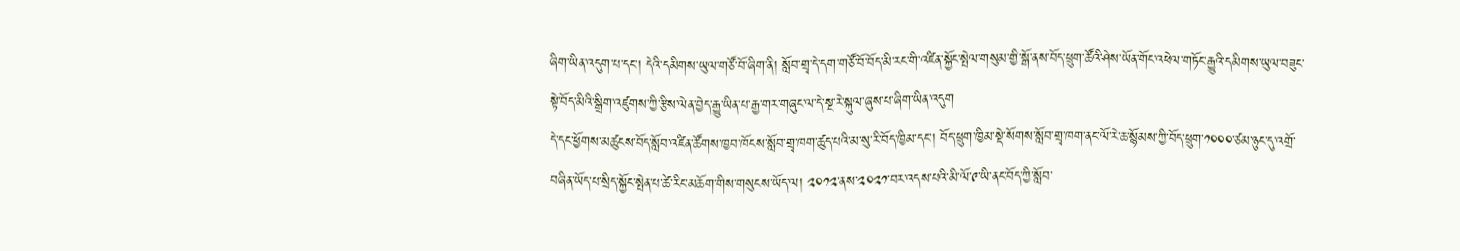ཞིག་ཡིན་འདུག་པ་དང་། དེའི་དམིགས་ཡུལ་གཙོ་བོ་ཞིག་ནི། སློབ་གྲྭ་དེ་དག་གཙོ་བོ་བོད་མི་རང་གི་འཛིན་སྐྱོང་སྤེལ་གསུམ་གྱི་སྒོ་ནས་བོད་ཕྲུག་ཚོའི་ཤེས་ཡོན་གོང་འཕེལ་གཏོང་རྒྱུའི་དམིགས་ཡུལ་བཟུང་སྟེ་བོད་མིའི་སྒྲིག་འཛུགས་ཀྱི་རྩིས་ལེན་བྱེད་རྒྱུ་ཡིན་པ་རྒྱ་གར་གཞུང་ལ་དེ་སྔ་རེ་སྐུལ་ཞུས་པ་ཞིག་ཡིན་འདུག
དེ་དང་ཕྱོགས་མཚུངས་བོད་སློབ་འཛིན་ཚོགས་ཁྱབ་ཁོངས་སློབ་གྲྭ་ཁག་ཚུད་པའི་མ་སུ་རི་བོད་ཁྱིམ་དང་། བོད་ཕྲུག་ཁྱིམ་སྡེ་སོགས་སློབ་གྲྭ་ཁག་ནང་ལོ་རེ་ཆ་སྙོམས་ཀྱི་བོད་ཕྲུག་༡༠༠༠་ཙམ་ཉུང་དུ་འགྲོ་བཞིན་ཡོད་པ་སྲིད་སྐྱོང་སྤེན་པ་ཚེ་རིང་མཆོག་གིས་གསུངས་ཡོད་ལ། ༢༠༡༢་ནས་༢༠༢༡་བར་འདས་པའི་མི་ལོ་༩་ཡི་ནང་བོད་ཀྱི་སློབ་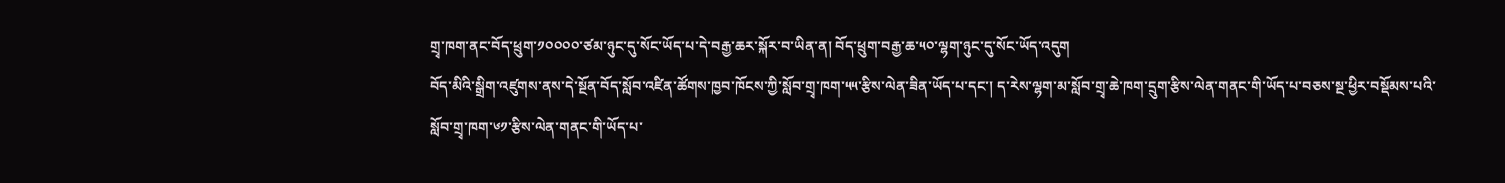གྲྭ་ཁག་ནང་བོད་ཕྲུག་༡༠༠༠༠་ཙམ་ཉུང་དུ་སོང་ཡོད་པ་དེ་བརྒྱ་ཆར་སྐོར་བ་ཡིན་ན། བོད་ཕྲུག་བརྒྱ་ཆ་༥༠་ལྷག་ཉུང་དུ་སོང་ཡོད་འདུག
བོད་མིའི་སྒྲིག་འཛུགས་ནས་དེ་སྔོན་བོད་སློབ་འཛིན་ཚོགས་ཁྱབ་ཁོངས་ཀྱི་སློབ་གྲྭ་ཁག་༥༥་རྩིས་ལེན་ཟིན་ཡོད་པ་དང་། ད་རེས་ལྷག་མ་སློབ་གྲྭ་ཆེ་ཁག་དྲུག་རྩིས་ལེན་གནང་གི་ཡོད་པ་བཅས་སྔ་ཕྱིར་བསྡོམས་པའི་སློབ་གྲྭ་ཁག་༦༡་རྩིས་ལེན་གནང་གི་ཡོད་པ་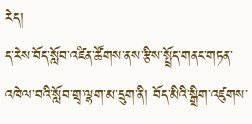རེད།
ད་རེས་བོད་སློབ་འཛིན་ཚོགས་ནས་རྩིས་སྤྲོད་གནང་གཏན་འཁེལ་བའི་སློབ་གྲྭ་ལྷག་མ་དྲུག་ནི། བོད་མིའི་སྒྲིག་འཛུགས་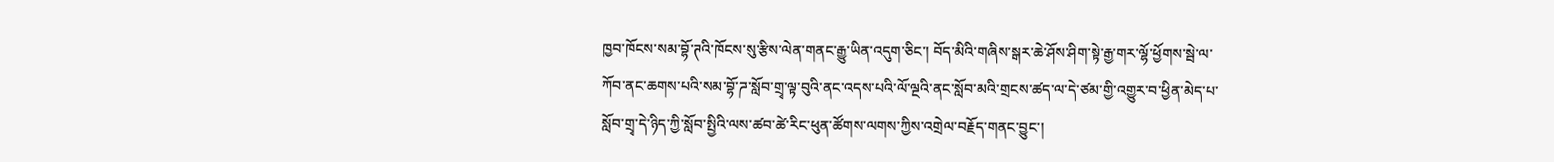ཁྱབ་ཁོངས་སམ་བྷོ་ཊའི་ཁོངས་སུ་རྩིས་ལེན་གནང་རྒྱུ་ཡིན་འདུག་ཅིང་། བོད་མིའི་གཞིས་སྒར་ཆེ་ཤོས་ཤིག་སྟེ་རྒྱ་གར་ལྷོ་ཕྱོགས་སྦེ་ལ་ཀོབ་ནང་ཆགས་པའི་སམ་བྷོ་ཌ་སློབ་གྲྭ་ལྟ་བུའི་ནང་འདས་པའི་ལོ་ལྔའི་ནང་སློབ་མའི་གྲངས་ཚད་ལ་དེ་ཙམ་གྱི་འགྱུར་བ་ཕྱིན་མེད་པ་སློབ་གྲྭ་དེ་ཉིད་ཀྱི་སློབ་སྤྱིའི་ལས་ཚབ་ཚེ་རིང་ཕུན་ཚོགས་ལགས་ཀྱིས་འགྲེལ་བརྗོད་གནང་བྱུང་།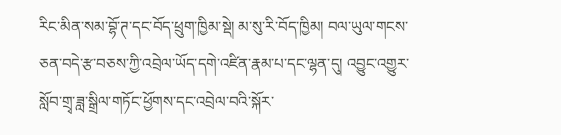རིང་མིན་སམ་བྷོ་ཊ་དང་བོད་ཕྲུག་ཁྱིམ་སྡེ། མ་སུ་རི་བོད་ཁྱིམ། བལ་ཡུལ་གངས་ཅན་བདེ་རྩ་བཅས་ཀྱི་འབྲེལ་ཡོད་དགེ་འཛིན་རྣམ་པ་དང་ལྷན་དུ། འབྱུང་འགྱུར་སློབ་གྲྭ་ཟླ་སྒྲིལ་གཏོང་ཕྱོགས་དང་འབྲེལ་བའི་སྐོར་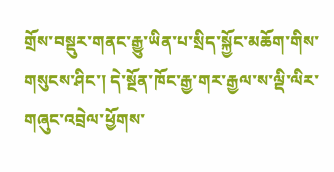གྲོས་བསྡུར་གནང་རྒྱུ་ཡིན་པ་སྲིད་སྐྱོང་མཆོག་གིས་གསུངས་ཤིང་། དེ་སྔོན་ཁོང་རྒྱ་གར་རྒྱལ་ས་ལྡི་ལིར་གཞུང་འབྲེལ་ཕྱོགས་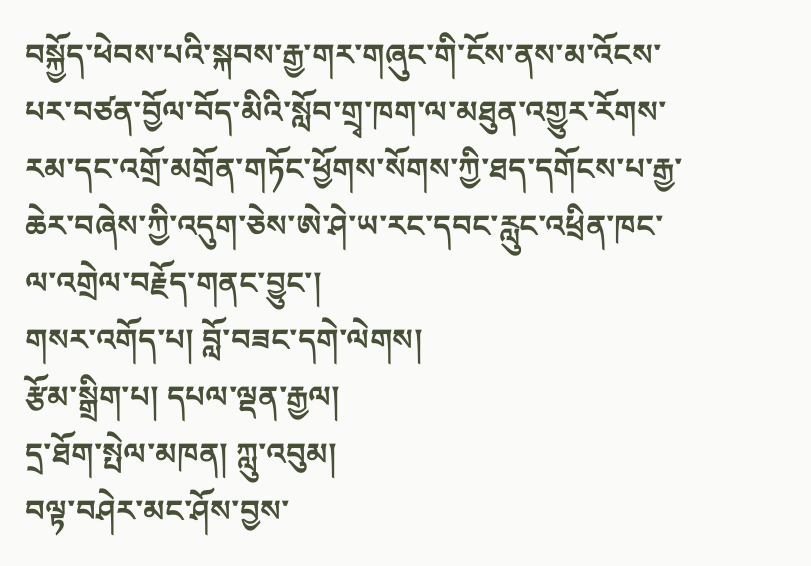བསྐྱོད་ཕེབས་པའི་སྐབས་རྒྱ་གར་གཞུང་གི་ངོས་ནས་མ་འོངས་པར་བཙན་བྱོལ་བོད་མིའི་སློབ་གྲྭ་ཁག་ལ་མཐུན་འགྱུར་རོགས་རམ་དང་འགྲོ་མགྲོན་གཏོང་ཕྱོགས་སོགས་ཀྱི་ཐད་དགོངས་པ་རྒྱ་ཆེར་བཞེས་ཀྱི་འདུག་ཅེས་ཨེ་ཤེ་ཡ་རང་དབང་རླུང་འཕྲིན་ཁང་ལ་འགྲེལ་བརྗོད་གནང་བྱུང་།
གསར་འགོད་པ། བློ་བཟང་དགེ་ལེགས།
རྩོམ་སྒྲིག་པ། དཔལ་ལྡན་རྒྱལ།
དྲ་ཐོག་སྤེལ་མཁན། ཀླུ་འབུམ།
བལྟ་བཤེར་མང་ཤོས་བྱས་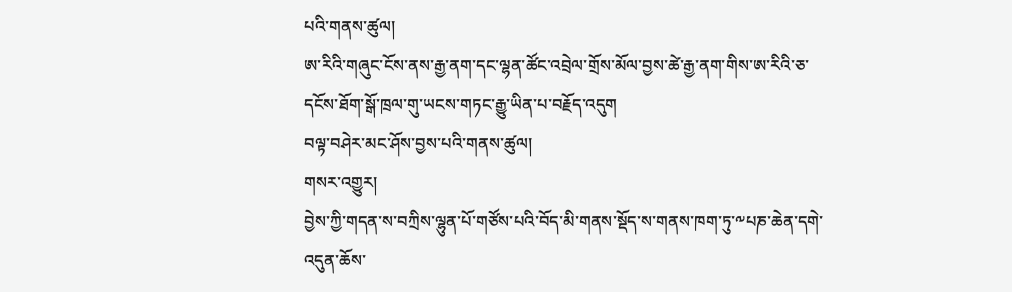པའི་གནས་ཚུལ།
ཨ་རིའི་གཞུང་ངོས་ནས་རྒྱ་ནག་དང་ལྷན་ཚོང་འབྲེལ་གྲོས་མོལ་བྱས་ཚེ་རྒྱ་ནག་གིས་ཨ་རིའི་ཅ་དངོས་ཐོག་སྒོ་ཁྲལ་གུ་ཡངས་གཏང་རྒྱུ་ཡིན་པ་བརྗོད་འདུག
བལྟ་བཤེར་མང་ཤོས་བྱས་པའི་གནས་ཚུལ།
གསར་འགྱུར།
བྱེས་ཀྱི་གདན་ས་བཀྲིས་ལྷུན་པོ་གཙོས་པའི་བོད་མི་གནས་སྡོད་ས་གནས་ཁག་ཏུ་༸པཎ་ཆེན་དགེ་འདུན་ཆོས་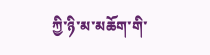ཀྱི་ཉི་མ་མཆོག་གི་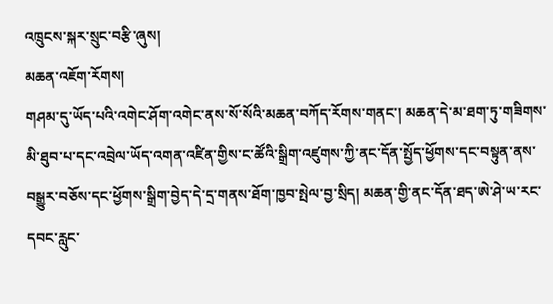འཁྲུངས་སྐར་སྲུང་བརྩི་ཞུས།
མཆན་འཇོག་རོགས།
གཤམ་དུ་ཡོད་པའི་འགེང་ཤོག་འགེང་ནས་སོ་སོའི་མཆན་བཀོད་རོགས་གནང་། མཆན་དེ་མ་ཐག་ཏུ་གཟིགས་མི་ཐུབ་པ་དང་འབྲེལ་ཡོད་འགན་འཛིན་གྱིས་ང་ཚོའི་སྒྲིག་འཛུགས་ཀྱི་ནང་དོན་སྤྱོད་ཕྱོགས་དང་བསྟུན་ནས་བསྒྱུར་བཅོས་དང་ཕྱོགས་སྒྲིག་བྱེད་དེ་དྲ་གནས་ཐོག་ཁྱབ་སྤེལ་བྱ་སྲིད། མཆན་གྱི་ནང་དོན་ཐད་ཨེ་ཤེ་ཡ་རང་དབང་རླུང་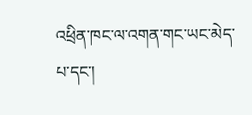འཕྲིན་ཁང་ལ་འགན་གང་ཡང་མེད་པ་དང་།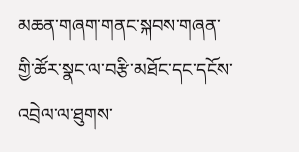མཆན་གཞག་གནང་སྐབས་གཞན་གྱི་ཚོར་སྣང་ལ་བརྩི་མཐོང་དང་དངོས་འབྲེལ་ལ་ཐུགས་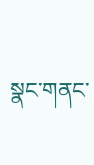སྣང་གནང་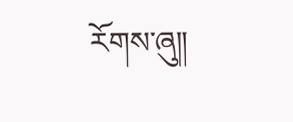རོགས་ཞུ༎